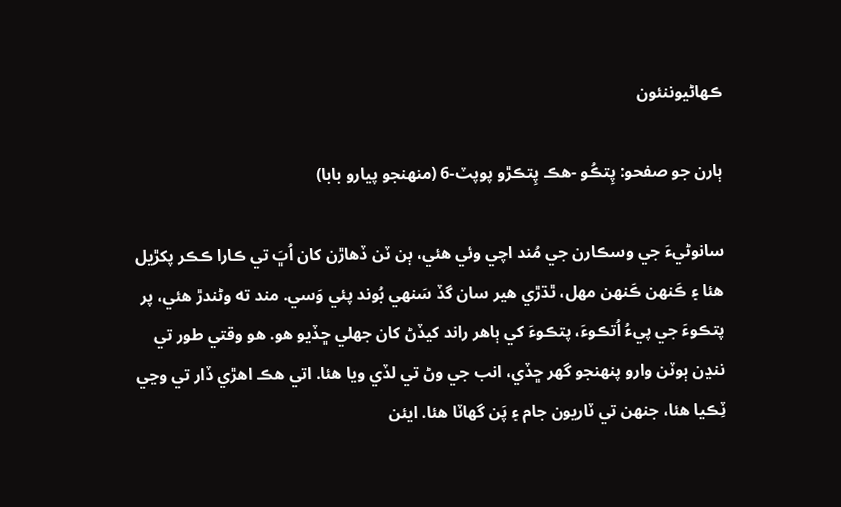ڪهاڻيوننئون

ٻارن جو صفحو: پِتڪُو -ھڪ پِتڪڙو پوپٽ-6 (منهنجو پيارو بابا)

سانوڻيءَ جي وسڪارن جي مُند اچي وئي ھئي، ٻن ٽن ڏھاڙن کان اُڀَ تي ڪارا ڪڪر پکڙيل ھئا ۽ ڪَنھن ڪَنھن مھل، ٿڌڙي ھير سان گڏ سَنهي بُوند پئي وَسي. مند ته وڻندڙ ھئي، پر پتڪوءَ جي پيءُ اُتڪوءَ، پتڪوءَ کي ٻاھر راند کيڏڻ کان جهلي ڇڏيو ھو. ھو وقتي طور تي ننڍن ٻوٽن وارو پنھنجو گهر ڇڏي، انب جي وڻ تي لڏي ويا ھئا. اتي ھڪ اھڙي ڏار تي وڃي ٽِڪيا ھئا، جنھن تي ٽاريون جام ۽ پَن گهاٽا ھئا. ايئن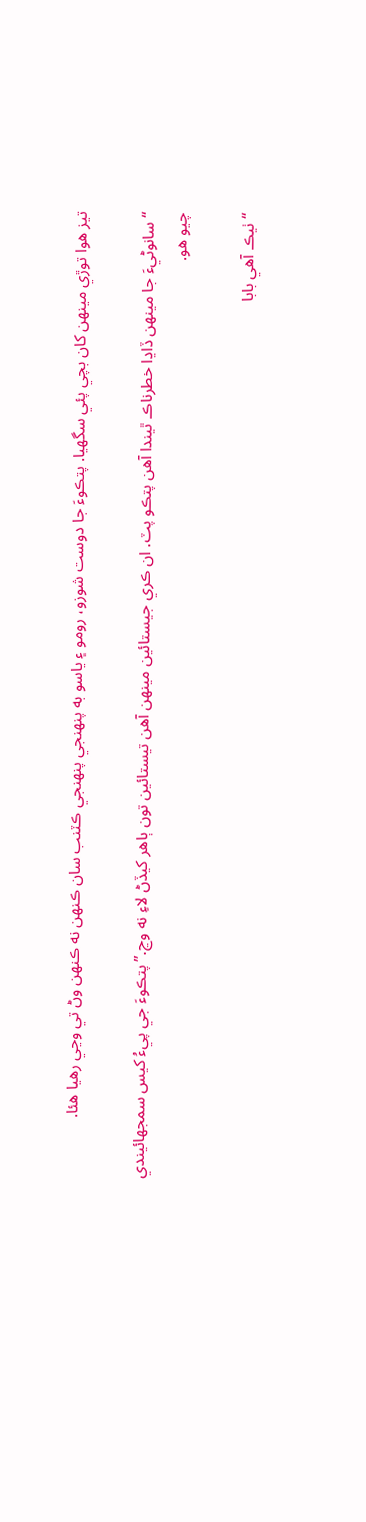تيز ھوا توڙي مينھن کان بچي پئي سگهيا. پتڪوءَ جا دوست شوزو، رومو ۽ ياسو به پنھنجي پنھنجي ڪٽنب سان ڪنھن نه ڪنھن وڻ تي وڃي رھيا ھئا.

“سانوڻيءَ جا مينھن ڏاڍا خطرناڪ ٿيندا آھن پتڪو پٽ. ان ڪري جيستائين مينھن آھن تيستائين تون ٻاھر کيڏڻ لاءِ نه وڃ.” پتڪوءَ جي پيءُ کيس سمجهائيندي چيو ھو.

“ٺيڪ آھي بابا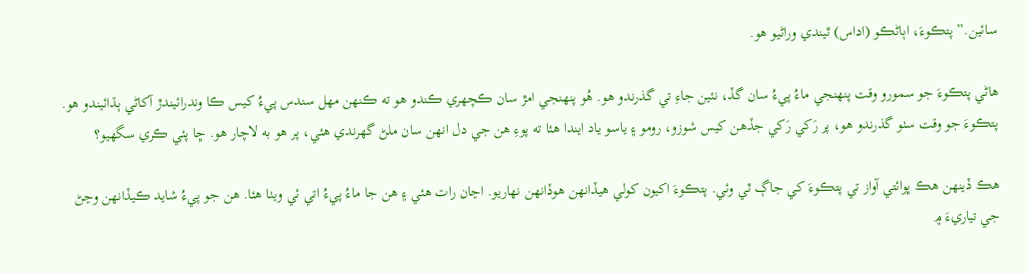سائين.” پتڪوءَ، اٻاڻڪو (اداس) ٿيندي وراڻيو ھو.

ھاڻي پتڪوءَ جو سمورو وقت پنھنجي ماءُ پيءُ سان گڏ، نئين جاءِ تي گذرندو ھو. ھُو پنھنجي امڙ سان ڪچهري ڪندو ھو ته ڪنھن مھل سندس پيءُ کيس ڪا وندرائيندڙ آکاڻي ٻڌائيندو ھو. پتڪوءَ جو وقت سٺو گذرندو ھو، پر رَکي رَکي جڏھن کيس شوزو، رومو ۽ ياسو ياد ايندا ھئا ته پوءِ ھن جي دل انهن سان ملڻ گهرندي ھئي، پر ھو به لاچار ھو. ڇا پئي ڪري سگهيو؟

ھڪ ڏينھن ھڪ ڀوائتي آواز تي پتڪوءَ کي جاڳ ٿي وئي. پتڪوءَ اکيون کولي ھيڏانھن ھوڏانھن نھاريو. اڃان رات ھئي ۽ ھن جا ماءُ پيءُ اتي ئي ويٺا ھئا. ھن جو پيءُ شايد ڪيڏانھن وڃڻ جي تياريءَ ۾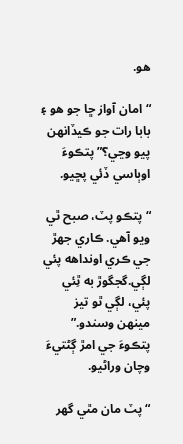ھو.

“امان آواز ڇا جو ھو ۽ بابا رات جو ڪيڏانھن پيو وڃي؟” پتڪوءَ اوٻاسي ڏئي پڇيو.

“پتڪو پٽ، صبح ٿي ويو آھي. ڪاري جهڙ جي ڪري اونداھه پئي لڳي.گجگوڙ به ٿِئي پئي، لڳي ٿو تيز مينھن وسندو.” پتڪوءَ جي امڙ ڳڻتيءَ وچان وراڻيو.

“پٽ مان مٿي گهر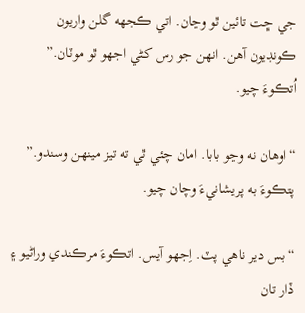جي ڇت تائين ٿو وڃان. اتي ڪجهه گلن واريون ڪونڊيون آھن. انهن جو رس کڻي اجهو ٿو موٽان.” اُتڪوءَ چيو.

“اوھان نه وڃو بابا. امان چئي ٿي ته تيز مينھن وسندو.” پتڪوءَ به پريشانيءَ وچان چيو.

“بس دير ناھي پٽ. اِجهو آيس. اتڪوءَ مرڪندي وراڻيو ۽ ڏار تان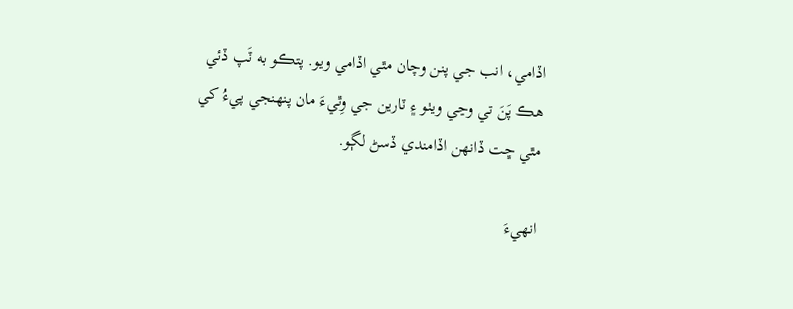اڏامي، انب جي پنن وچان مٿي اڏامي ويو. پتڪو به ٽَپ ڏئي ھڪ پَنَ تي وڃي ويٺو ۽ ٽارين جي وِٿيءَ مان پنھنجي پيءُ کي مٿي ڇت ڏانھن اڏامندي ڏسڻ لڳو.

انھيءَ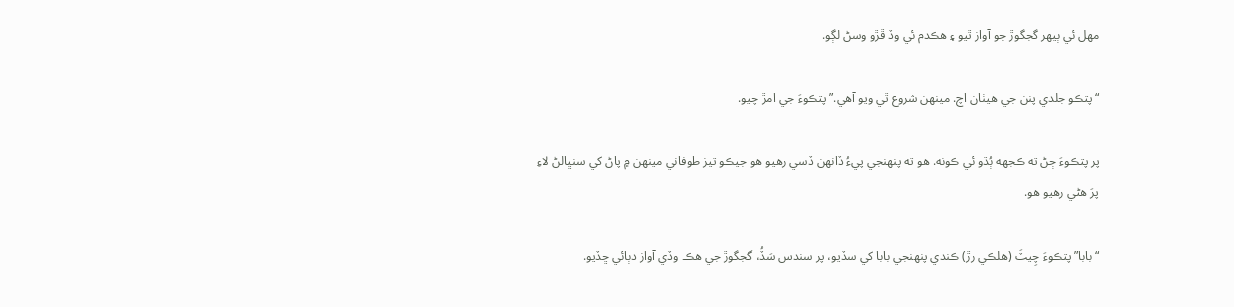مھل ئي ٻيھر گجگوڙ جو آواز ٿيو ۽ ھڪدم ئي وڏ ڦڙو وسڻ لڳو.

“پتڪو جلدي پنن جي ھيٺان اچ. مينھن شروع ٿي ويو آھي.” پتڪوءَ جي امڙ چيو.

پر پتڪوءَ ڄڻ ته ڪجهه ٻُڌو ئي ڪونه. ھو ته پنھنجي پيءُ ڏانھن ڏسي رھيو ھو جيڪو تيز طوفاني مينھن ۾ پاڻ کي سنڀالڻ لاءِ پرَ ھڻي رھيو ھو.

“بابا” پتڪوءَ چِيٽَ (ھلڪي رڙ) ڪندي پنھنجي بابا کي سڏيو، پر سندس سَڏُ، گجگوڙ جي ھڪ وڏي آواز دٻائي ڇڏيو.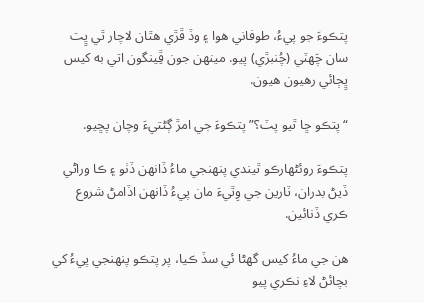پتڪوءَ جو پيءُ، طوفاني ھوا ۽ وڏ ڦڙي ھٿان لاچار ٿي ڀِت سان چَھٽي (چُنبڙي) پيو. مينھن جون ڦِينگون اتي به کيس ڀِڄائي رھيون ھيون.

“پتڪو ڇا ٿيو پٽ؟” پتڪوءَ جي امڙ ڳڻتيءَ وچان پڇيو.

پتڪوءَ روئڻھارڪو ٿيندي پنھنجي ماءُ ڏانھن ڏٺو ۽ ڪا وراڻي ڏيڻ بدران، ٽارين جي وِٿيءَ مان پيءُ ڏانھن اڏامڻ شروع ڪري ڏنائين.

ھن جي ماءُ کيس گهڻا ئي سڏ ڪيا، پر پتڪو پنھنجي پيءُ کي بچائڻ لاءِ نڪري پيو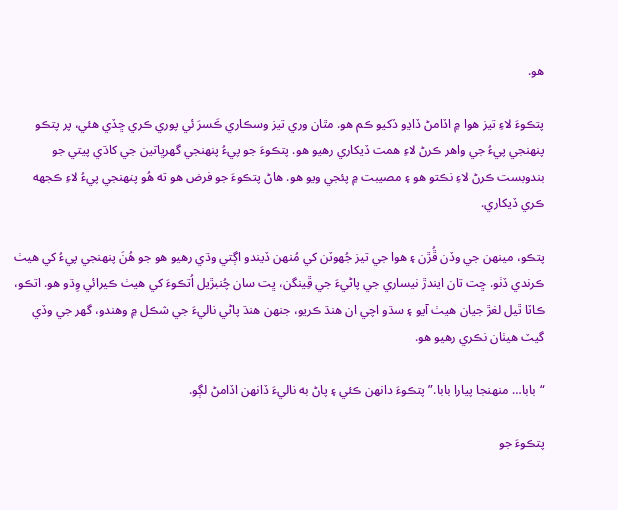ھو.

پتڪوءَ لاءِ تيز ھوا ۾ اڏامڻ ڏاڍو ڏکيو ڪم ھو. مٿان وري تيز وسڪاري ڪَسرَ ئي پوري ڪري ڇڏي ھئي، پر پتڪو پنھنجي پيءُ جي واھر ڪرڻ لاءِ ھمت ڏيکاري رھيو ھو. پتڪوءَ جو پيءُ پنھنجي گهرڀاتين جي کاڌي پيتي جو بندوبست ڪرڻ لاءِ نڪتو ھو ۽ مصيبت ۾ پئجي ويو ھو. ھاڻ پتڪوءَ جو فرض ھو ته ھُو پنھنجي پيءُ لاءِ ڪجهه ڪري ڏيکاري.

پتڪو، مينھن جي وڏن ڦُڙن ۽ ھوا جي تيز جُهوٽن کي مُنھن ڏيندو اڳتي وڌي رھيو ھو جو ھُنَ پنھنجي پيءُ کي ھيٺ ڪرندي ڏٺو. ڇت تان ايندڙ نيساري جي پاڻيءَ جي ڦِينگن، ڀت سان چُنبڙيل اُتڪوءَ کي ھيٺ ڪيرائي وِڌو ھو. اتڪو، ڪاٽا ٿيل لغڙ جيان ھيٺ آيو ۽ سڌو اچي ان ھنڌ ڪريو، جنھن ھنڌ پاڻي ناليءَ جي شڪل ۾ وھندو، گهر جي وڏي گيٽ ھيٺان نڪري رھيو ھو.

“بابا… منھنجا پيارا بابا.” پتڪوءَ دانھن ڪئي ۽ پاڻ به ناليءَ ڏانھن اڏامڻ لڳو.

پتڪوءَ جو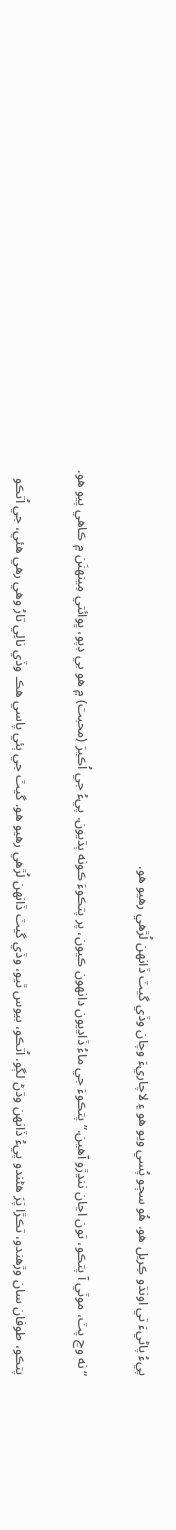پيءُ پاڻيءَ تي اونڌو ڪِريل ھو. ھُو سڄو پُسي ويو ھو ۽ لاچاريءَ وچان وڏي گيٽ ڏانھن لُڙھي رھيو ھو.

“نه وڃ پٽ، موٽي آ پتڪو، تون اڃان ننڍڙو آھين.” پتڪوءَ جي ماءُ ڏاڍيون دانھون ڪيون، پر پتڪوءَ ڪونه ٻڌيون. پيءُ جي اُڪيرَ (محبت) ۾ ھو بي ڊپو، ڀوائتي مِينھنَن ۾ ڪاھي پيو ھو.

پتڪو، طوفان سان وڙھندو، تڪڙا پَرَ ھڻندو پيءُ ڏانھن وڌڻ لڳو. اُتڪو، بيوس ٿيو، وڏي گيٽ ڏانھن لُڙھي رھيو ھو. گيٽ جي ٻئي پاسي ھڪ وڏي نالِي تارُ وھي رھي ھئي، جي اُتڪو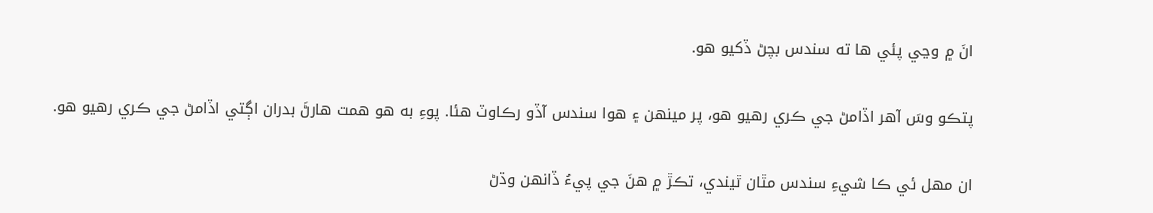انَ ۾ وڃي پئي ھا ته سندس بچڻ ڏکيو ھو.

پتڪو وسَ آھر اڏامڻ جي ڪري رھيو ھو، پر مينھن ۽ ھوا سندس آڏو رڪاوٽ ھئا. پوءِ به ھو ھمت ھارڻَ بدران اڳتي اڏامڻ جي ڪري رھيو ھو.

ان مھل ئي ڪا شيءِ سندس مٿان ٿيندي، تڪڙ ۾ ھنَ جي پيءُ ڏانھن وڌڻ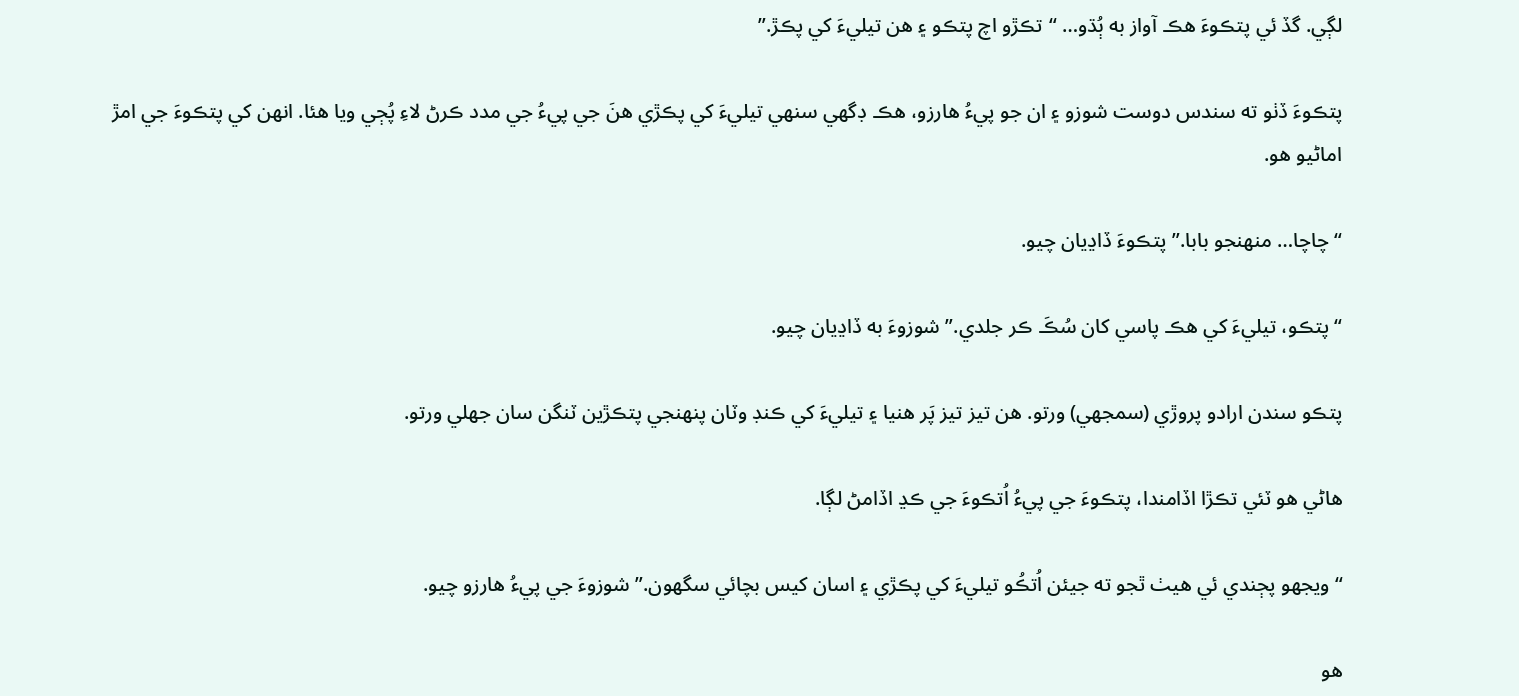لڳي. گڏ ئي پتڪوءَ ھڪ آواز به ٻُڌو… “تڪڙو اچ پتڪو ۽ ھن تيليءَ کي پڪڙ.”

پتڪوءَ ڏٺو ته سندس دوست شوزو ۽ ان جو پيءُ ھارزو، ھڪ ڊگهي سنهي تيليءَ کي پڪڙي ھنَ جي پيءُ جي مدد ڪرڻ لاءِ پُڄي ويا ھئا. انهن کي پتڪوءَ جي امڙ اماڻيو ھو.

“چاچا… منھنجو بابا.” پتڪوءَ ڏاڍيان چيو.

“پتڪو، تيليءَ کي ھڪ پاسي کان سُڪَ ڪر جلدي.” شوزوءَ به ڏاڍيان چيو.

پتڪو سندن ارادو پروڙي (سمجهي) ورتو. ھن تيز تيز پَر ھنيا ۽ تيليءَ کي ڪنڊ وٽان پنھنجي پتڪڙين ٽنگن سان جهلي ورتو.

ھاڻي ھو ٽئي تڪڙا اڏامندا، پتڪوءَ جي پيءُ اُتڪوءَ جي ڪڍ اڏامڻ لڳا.

“ويجهو پڄندي ئي ھيٺ ٿجو ته جيئن اُتڪُو تيليءَ کي پڪڙي ۽ اسان کيس بچائي سگهون.” شوزوءَ جي پيءُ ھارزو چيو.

ھو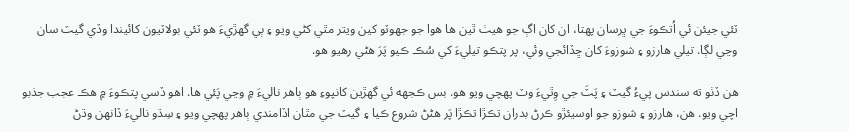ٽئي جيئن ئي اُتڪوءَ جي ڀرسان پھتا، ان کان اڳ جو ھيٺ ٿين ھا ھوا جو جهوٽو کين ويتر مٿي کڻي ويو ۽ ٻي گهڙيءَ ھو ٽئي بولاٽيون کائيندا وڏي گيٽ سان وڃي لڳا. تيلي ھارزو ۽ شوزوءَ کان ڇڏائجي وئي، پر پتڪو تيليءَ کي سُڪ ڪيو پَرَ ھڻي رھيو ھو.

ھن ڏٺو ته سندس پيءُ گيٽ ۽ پَٽَ جي وِٿيءَ وٽ پھچي ويو ھو. بس ڪجهه ئي گهڙين کانپوءِ ھو ٻاھر ناليءَ ۾ وڃي پَئي ھا. اھو ڏسي پتڪوءَ ۾ ھڪ عجب جذبو اچي ويو. ھن، ھارزو ۽ شوزو جو اوسيئڙو ڪرڻ بدران تڪڙا تڪڙا پَر ھڻڻ شروع ڪيا ۽ گيٽ جي مٿان اڏامندي ٻاھر پھچي ويو ۽ سِڌو ناليءَ ڏانھن وڌڻ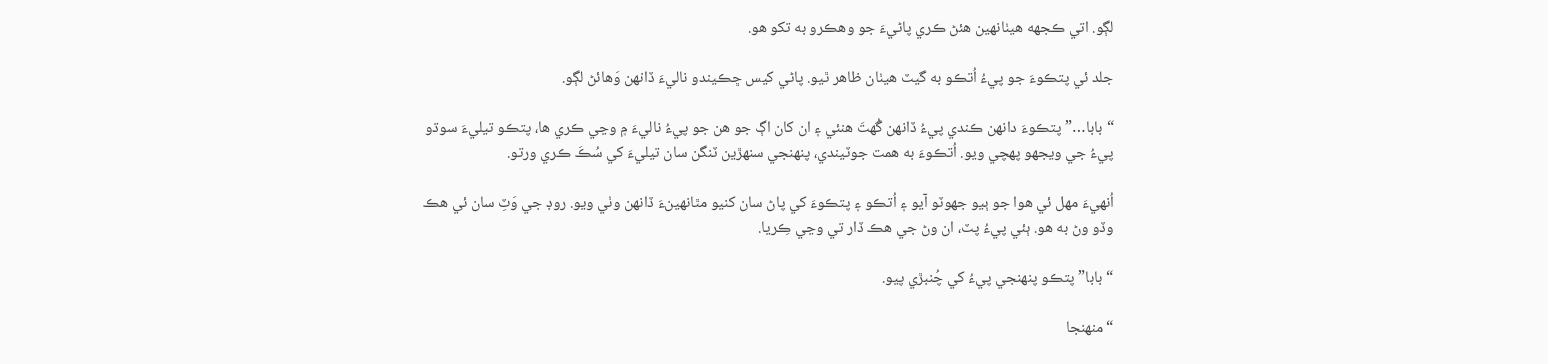لڳو. اتي ڪجهه ھيٺانھين ھئڻ ڪري پاڻيءَ جو وھڪرو به تکو ھو.

جلد ئي پتڪوءَ جو پيءُ اُتڪو به گيٽ ھيٺان ظاھر ٿيو. پاڻي کيس ڇڪيندو ناليءَ ڏانھن وَھائڻ لڳو.

“بابا…” پتڪوءَ دانھن ڪندي پيءُ ڏانھن گُهتَ ھنئي ۽ ان کان اڳ جو ھن جو پيءُ ناليءَ ۾ وڃي ڪري ھا، پتڪو تيليءَ سوڌو پيءُ جي ويجهو پھچي ويو. اُتڪوءَ به ھمت جوٽيندي، پنھنجي سنهڙين ٽنگن سان تيليءَ کي سُڪَ ڪري ورتو.

اُنهيءَ مھل ئي ھوا جو ٻيو جهوٽو آيو ۽ اُتڪو ۽ پتڪوءَ کي پاڻ سان کنيو مٿانھينءَ ڏانھن وٺي ويو. روڊ جي وَٽِ سان ئي ھڪ وڏو وڻ به ھو. ٻئي پيءُ پٽ، ان وڻ جي ھڪ ڏار تي وڃي ڪِريا.

“بابا” پتڪو پنھنجي پيءُ کي چُنبڙي پيو.

“منھنجا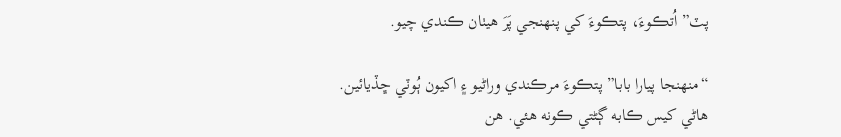پٽ” اُتڪوءَ، پتڪوءَ کي پنھنجي پَرَ ھيٺان ڪندي چيو.

“منھنجا پيارا بابا” پتڪوءَ مرڪندي وراڻيو ۽ اکيون ٻُوٽي ڇڏيائين. ھاڻي کيس ڪابه ڳڻتي ڪونه ھئي. ھن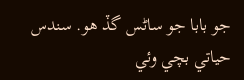جو بابا جو ساڻس گڏ ھو. سندس حياتي بچي وئي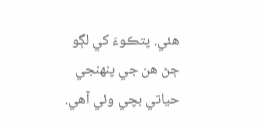ھئي. پتڪوءَ کي لڳو ڄڻ ھن جي پنھنجي حياتي بچي وئي آھي.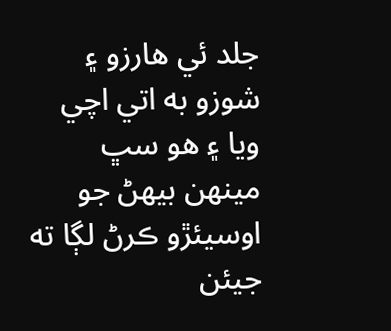جلد ئي ھارزو ۽ شوزو به اتي اچي ويا ۽ ھو سڀ مينھن بيھڻ جو اوسيئڙو ڪرڻ لڳا ته جيئن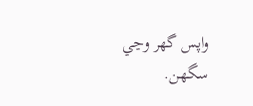واپس گهر وڃي سگهن.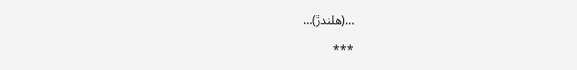…(هلندڙ)…

***